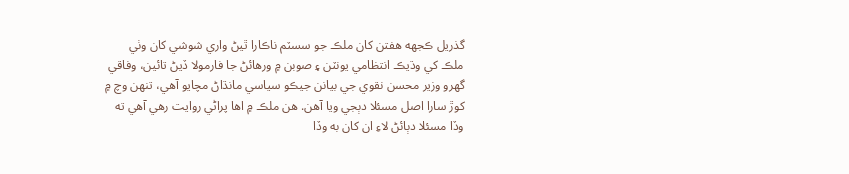گذريل ڪجهه هفتن کان ملڪ جو سسٽم ناڪارا ٿيڻ واري شوشي کان وٺي ملڪ کي وڌيڪ انتظامي يونٽن ۽ صوبن ۾ ورهائڻ جا فارمولا ڏيڻ تائين، وفاقي گهرو وزير محسن نقوي جي بيانن جيڪو سياسي مانڌاڻ مچايو آهي، تنهن وچ ۾ کوڙ سارا اصل مسئلا دٻجي ويا آهن. هن ملڪ ۾ اها پراڻي روايت رهي آهي ته وڏا مسئلا دٻائڻ لاءِ ان کان به وڏا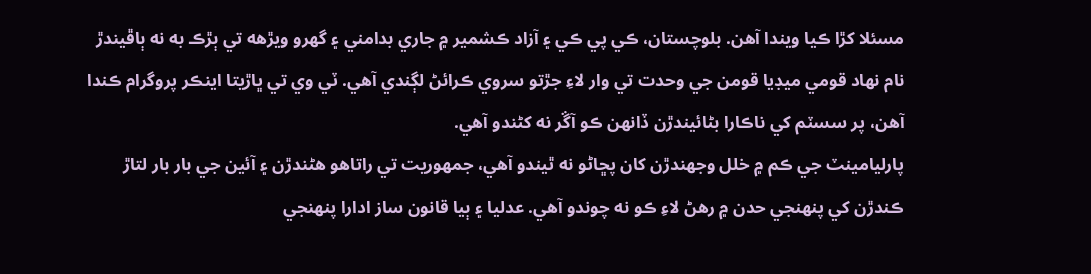مسئلا کڙا ڪيا ويندا آهن. بلوچستان، ڪي پي ڪي ۽ آزاد ڪشمير ۾ جاري بدامني ۽ گهرو ويڙهه تي ٻڙڪ به نه ٻاڦيندڙ نام نهاد قومي ميڊيا قومن جي وحدت تي وار لاءِ جڙتو سروي ڪرائڻ لڳندي آهي. ٽي وي تي ڀاڙيتا اينڪر پروگرام ڪندا آهن، پر سسٽم کي ناڪارا بڻائيندڙن ڏانهن ڪو آڱر نه کڻندو آهي.
پارليامينٽ جي ڪم ۾ خلل وجهندڙن کان پڇاڻو نه ٿيندو آهي، جمهوريت تي راتاهو هڻندڙن ۽ آئين جي بار بار لتاڙ ڪندڙن کي پنهنجي حدن ۾ رهڻ لاءِ ڪو نه چوندو آهي. عدليا ۽ ٻيا قانون ساز ادارا پنهنجي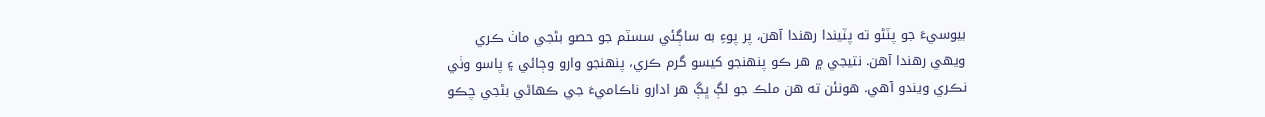بيوسيءَ جو پٽڻو ته پٽيندا رهندا آهن، پر پوءِ به ساڳئي سسٽم جو حصو بڻجي ماٺ ڪري ويهي رهندا آهن. نتيجي ۾ هر ڪو پنهنجو کيسو گرم ڪري، پنهنجو وارو وڄائي ۽ پاسو وٺي نڪري ويندو آهي. هونئن ته هن ملڪ جو لڳ ڀڳ هر ادارو ناڪاميءَ جي ڪهاڻي بڻجي چڪو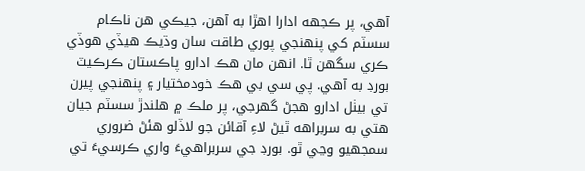آهي، پر ڪجهه ادارا اهڙا به آهن، جيڪي هن ناڪام سسٽم کي پنهنجي پوري طاقت سان وڌيڪ هيڏي هوڏي ڪري سگهن ٿا. انهن مان هڪ ادارو پاڪستان ڪرڪيٽ بورڊ به آهي. پي سي بي هڪ خودمختيار ۽ پنهنجي پيرن تي بيٺل ادارو هجڻ گهرجي، پر ملڪ ۾ هلندڙ سسٽم جيان هتي به سربراهه ٿيڻ لاءِ آقائن جو لاڏلو هئڻ ضروري سمجهيو وڃي ٿو. بورڊ جي سربراهيءَ واري ڪرسيءَ تي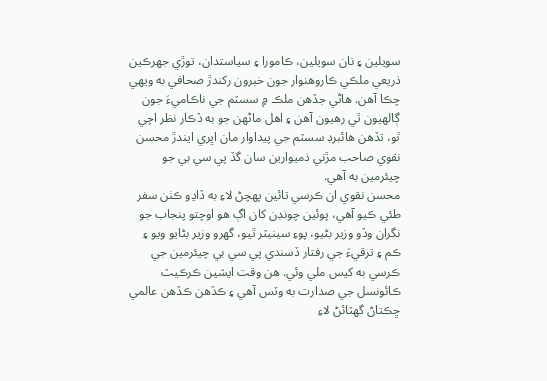سويلين ۽ نان سويلين، ڪامورا ۽ سياستدان، توڙي جهرڪين ذريعي ملڪي ڪاروهنوار جون خبرون رکندڙ صحافي به ويهي چڪا آهن. هاڻي جڏهن ملڪ ۾ سسٽم جي ناڪاميءَ جون ڳالهيون ٿي رهيون آهن ۽ اهل ماڻهن جو به ڏڪار نظر اچي ٿو، تڏهن هائبرڊ سسٽم جي پيداوار مان اڀري ايندڙ محسن نقوي صاحب مڙني ذميوارين سان گڏ پي سي بي جو چيئرمين به آهي.
محسن نقوي ان ڪرسي تائين پهچڻ لاءِ به ڏاڍو ڪٺن سفر طئي ڪيو آهي، پوئين چونڊن کان اڳ هو اوچتو پنجاب جو نگران وڏو وزير بڻيو، پوءِ سينيٽر ٿيو، گهرو وزير بڻايو ويو ۽ ڪم ۽ ترقيءَ جي رفتار ڏسندي پي سي بي چيئرمين جي ڪرسي به کيس ملي وئي. هن وقت ايشين ڪرڪيٽ ڪائونسل جي صدارت به وٽس آهي ۽ ڪڏهن ڪڏهن عالمي ڇڪتاڻ گهٽائڻ لاءِ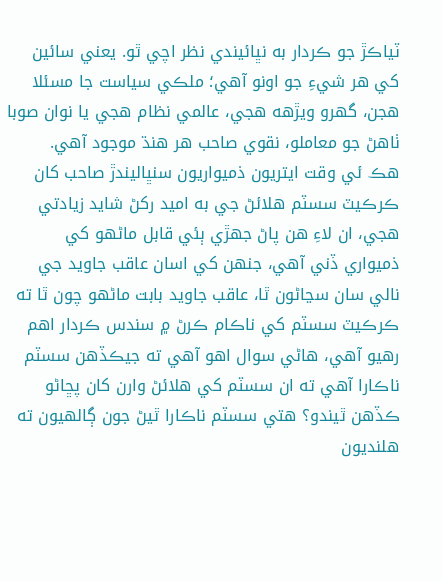ٽياڪڙ جو ڪردار به نڀائيندي نظر اچي ٿو. يعني سائين کي هر شيءِ جو اونو آهي؛ ملڪي سياست جا مسئلا هجن، گهرو ويڙهه هجي، عالمي نظام هجي يا نوان صوبا ٺاهڻ جو معاملو، نقوي صاحب هر هنڌ موجود آهي.
هڪ ئي وقت ايتريون ذميواريون سنڀاليندڙ صاحب کان ڪرڪيٽ سسٽم هلائڻ جي به اميد رکڻ شايد زيادتي هجي، ان لاءِ هن پاڻ جهڙي ٻئي قابل ماڻهو کي ذميواري ڏني آهي، جنهن کي اسان عاقب جاويد جي نالي سان سڃاڻون ٿا، عاقب جاويد بابت ماڻهو چون ٿا ته ڪرڪيٽ سسٽم کي ناڪام ڪرڻ ۾ سندس ڪردار اهم رهيو آهي، هاڻي سوال اهو آهي ته جيڪڏهن سسٽم ناڪارا آهي ته ان سسٽم کي هلائڻ وارن کان پڇاڻو ڪڏهن ٿيندو؟ هتي سسٽم ناڪارا ٿيڻ جون ڳالهيون ته هلنديون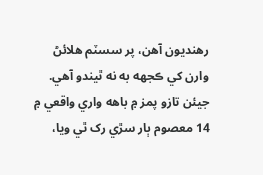رهنديون آهن، پر سسٽم هلائڻ وارن کي ڪجهه به نه ٿيندو آهي. جيئن تازو پمز ۾ باهه واري واقعي ۾ 14 معصوم ٻار سڙي رک ٿي ويا،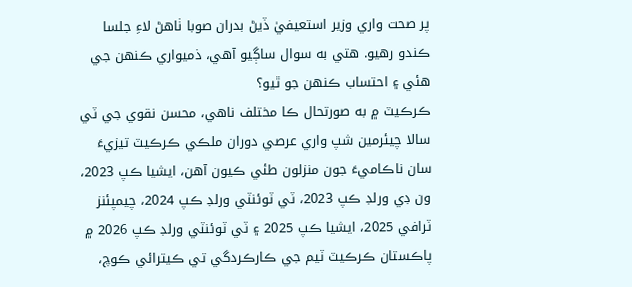پر صحت واري وزير استعيفيٰ ڏيڻ بدران صوبا ٺاهڻ لاءِ جلسا ڪندو رهيو. هتي به سوال ساڳيو آهي، ذميواري ڪنهن جي هئي ۽ احتساب ڪنهن جو ٿيو؟
ڪرڪيٽ ۾ به صورتحال ڪا مختلف ناهي، محسن نقوي جي ٽي سالا چيئرمين شپ واري عرصي دوران ملڪي ڪرڪيٽ تيزيءَ سان ناڪاميءَ جون منزلون طئي ڪيون آهن، ايشيا ڪپ 2023، ون ڊي ورلڊ ڪپ 2023، ٽي ٽوئنٽي ورلڊ ڪپ 2024، چيمپئنز ٽرافي 2025، ايشيا ڪپ 2025 ۽ ٽي ٽوئنٽي ورلڊ ڪپ 2026 ۾ پاڪستان ڪرڪيٽ ٽيم جي ڪارڪردگي تي ڪيترائي ڪوچ،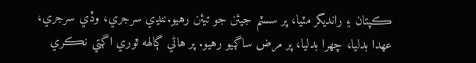ڪپتان ۽ رانديگر مٽيا، پر سسٽم جيئن جو تيئن رهيو.ننڍي سرجري، وڏي سرجري، عهدا بدليا، چهرا بدليا، پر مرض ساڳيو رهيو. پر هاڻي ڳالهه ٿوري اڳتي نڪري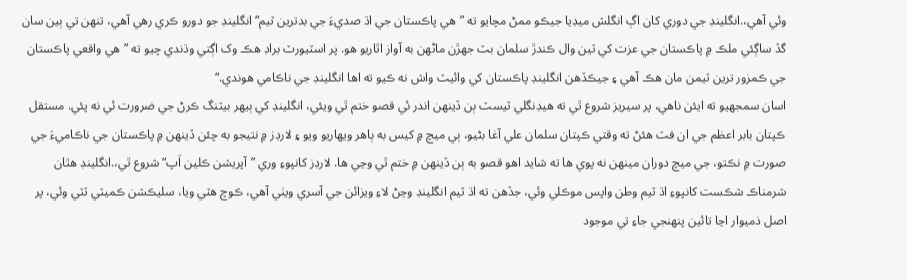وئي آهي،.انگلينڊ جي دوري کان اڳ انگلش ميڊيا جيڪو ممڻ مچايو ته ”هي پاڪستان جي اڌ صديءَ جي بدترين ٽيم“ انگلينڊ جو دورو ڪري رهي آهي، تنهن تي ٻين سان گڏ ساڳئي ملڪ ۾ پاڪستان جي عزت کي ٽين وال ڪندڙ سلمان بٽ جهڙن ماڻهن به آواز اٿاريو هو. پر اسٽيورٽ براڊ هڪ وک اڳتي وڌندي چيو ته ”هي واقعي پاڪستان جي ڪمزور ترين ٽيمن مان هڪ آهي ۽ جيڪڏهن انگلينڊ پاڪستان کي وائيٽ واش نه ڪيو ته اها انگلينڊ جي ناڪامي هوندي.“
اسان سمجهيو ته ايئن ناهي، پر سيريز شروع ٿي ته هيڊنگلي ٽيسٽ ٻن ڏينهن اندر ئي قصو ختم ٿي ويئي، انگلينڊ کي ٻيهر بيٽنگ ڪرڻ جي ضرورت ئي نه پئي. مستقل ڪپتان بابر اعظم جي ان فٽ هئڻ ته وقتي ڪپتان سلمان علي آغا بڻيو، ٻي ميچ ۾ کيس به ٻاهر ويهاريو ويو ۽ لارڊز ۾ نتيجو به چئن ڏينهن ۾ پاڪستان جي ناڪاميءَ جي صورت ۾ نڪتو، جي ميچ دوران مينهن نه پوي ها ته شايد اهو قصو به ٻن ڏينهن ۾ ختم ٿي وڃي ها. لارڊز کانپوءِ وري ”آپريشن ڪلين اَپ“ شروع ٿي،.انگلينڊ هٿان شرمناڪ شڪست کانپوءِ اڌ ٽيم وطن واپس موڪلي وئي، جڏهن ته اڌ ٽيم انگلينڊ وڃڻ لاءِ ويزائن جي آسري ويٺي آهي، ڪوچ هٽي ويا، سليڪشن ڪميٽي ٽٽي وئي، پر اصل ذميوار اڃا تائين پنهنجي جاءِ تي موجود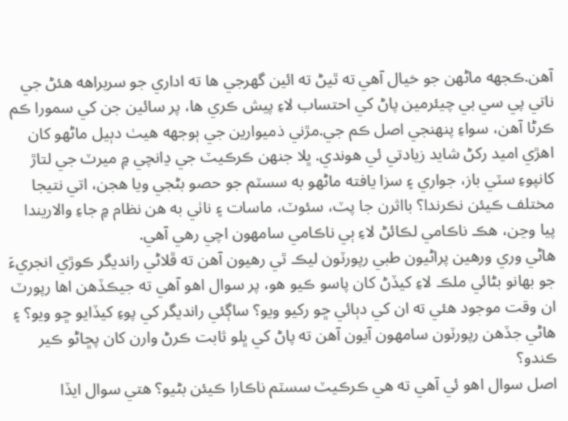آهن.ڪجهه ماڻهن جو خيال آهي ته ٿيڻ ته ائين گهرجي ها ته اداري جو سربراهه هئڻ جي ناتي پي سي بي چيئرمين پاڻ کي احتساب لاءِ پيش ڪري ها، پر سائين جن کي سمورا ڪم ڪرڻا آهن، سواءِ پنهنجي اصل ڪم جي.مڙني ذميوارين جي ٻوجهه هيٺ دٻيل ماڻهو کان اهڙي اميد رکڻ شايد زيادتي ئي هوندي. ڀلا جنهن ڪرڪيٽ جي ڍانچي ۾ ميرٽ جي لتاڙ کانپوءِ سٽي باز، جواري ۽ سزا يافته ماڻهو به سسٽم جو حصو بڻجي ويا هجن، اتي نتيجا مختلف ڪيئن نڪرندا؟ بااثرن جا پٽ، سئوٽ، ماسات ۽ ناٺي به هن نظام ۾ جاءِ والاريندا پيا وڃن، هڪ ناڪامي لڪائڻ لاءِ ٻي ناڪامي سامهون اچي رهي آهي.
هاڻي وري ورهين پراڻيون طبي رپورٽون ليڪ ٿي رهيون آهن ته ڦلاڻي رانديگر ڪوڙي انجريءَ جو بهانو بڻائي ملڪ لاءِ کيڏڻ کان پاسو ڪيو هو، پر سوال اهو آهي ته جيڪڏهن اها رپورٽ ان وقت موجود هئي ته ان کي دٻائي ڇو رکيو ويو؟ ساڳئي رانديگر کي پوءِ کيڏايو ڇو ويو؟ ۽ هاڻي جڏهن رپورٽون سامهون آيون آهن ته پاڻ کي ڀلو ثابت ڪرڻ وارن کان پڇاڻو ڪير ڪندو؟
اصل سوال اهو ئي آهي ته هي ڪرڪيٽ سسٽم ناڪارا ڪيئن بڻيو؟ هتي سوال ايڏا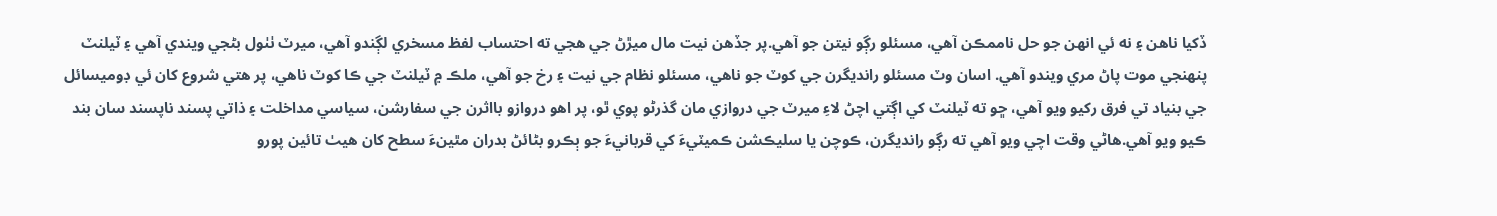ڏکيا ناهن ۽ نه ئي انهن جو حل ناممڪن آهي، مسئلو رڳو نيتن جو آهي.پر جڏهن نيت مال ميڙڻ جي هجي ته احتساب لفظ مسخري لڳندو آهي، ميرٽ ٺٺول بڻجي ويندي آهي ۽ ٽيلنٽ پنهنجي موت پاڻ مري ويندو آهي. اسان وٽ مسئلو رانديگرن جي کوٽ جو ناهي، مسئلو نظام جي نيت ۽ رخ جو آهي، ملڪ ۾ ٽيلنٽ جي ڪا کوٽ ناهي، پر هتي شروع کان ئي ڊوميسائل جي بنياد تي فرق رکيو ويو آهي، ڇو ته ٽيلنٽ کي اڳتي اچڻ لاءِ ميرٽ جي دروازي مان گذرڻو پوي ٿو، پر اهو دروازو بااثرن جي سفارشن، سياسي مداخلت ۽ ذاتي پسند ناپسند سان بند ڪيو ويو آهي.هاڻي وقت اچي ويو آهي ته رڳو رانديگرن، ڪوچن يا سليڪشن ڪميٽيءَ کي قربانيءَ جو ٻڪرو بڻائڻ بدران مٿينءَ سطح کان هيٺ تائين پورو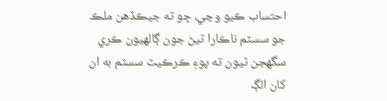احتساب ڪيو وڃي، ڇو ته جيڪڏهن ملڪ جو سسٽم ناڪارا ٿيڻ جون ڳالهيون ڪري سگهجن ٿيون ته پوءِ ڪرڪيٽ سسٽم به ان کان الڳ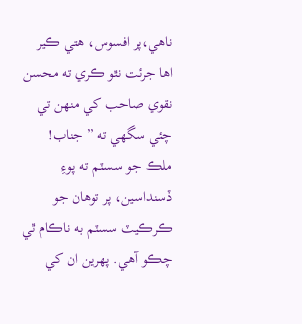ناهي،پر افسوس، هتي ڪير اها جرئت نٿو ڪري ته محسن نقوي صاحب کي منهن تي چئي سگهي ته ” جناب! ملڪ جو سسٽم ته پوءِ ڏسنداسين، پر توهان جو ڪرڪيٽ سسٽم به ناڪام ٿي چڪو آهي. پهرين ان کي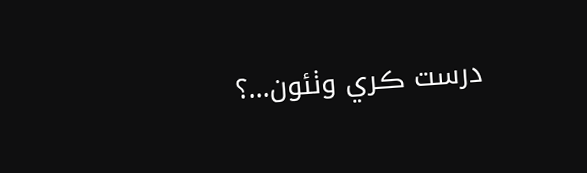درست ڪري وٺئون…؟